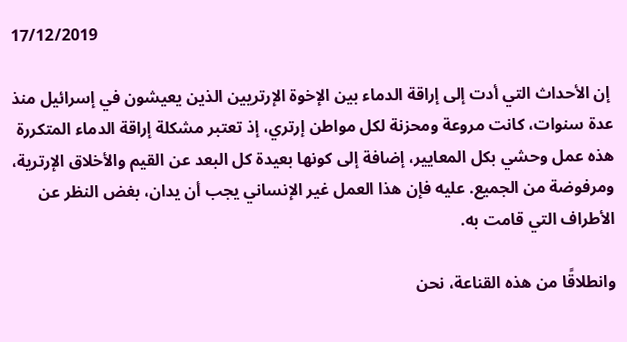17/12/2019

 إن الأحداث التي أدت إلى إراقة الدماء بين الإخوة الإرتريين الذين يعيشون في إسرائيل منذ عدة سنوات، كانت مروعة ومحزنة لكل مواطن إرتري، إذ تعتبر مشكلة إراقة الدماء المتكررة هذه عمل وحشي بكل المعايير، إضافة إلى كونها بعيدة كل البعد عن القيم والأخلاق الإرترية، ومرفوضة من الجميع. عليه فإن هذا العمل غير الإنساني يجب أن يدان، بغض النظر عن الأطراف التي قامت به.

وانطلاقًا من هذه القناعة، نحن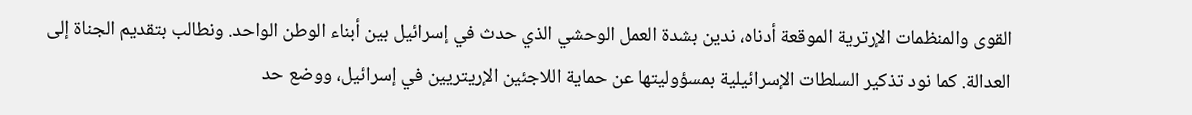القوى والمنظمات الإرترية الموقعة أدناه، ندين بشدة العمل الوحشي الذي حدث في إسرائيل بين أبناء الوطن الواحد. ونطالب بتقديم الجناة إلى العدالة. كما نود تذكير السلطات الإسرائيلية بمسؤوليتها عن حماية اللاجئين الإريتريين في إسرائيل، ووضع حد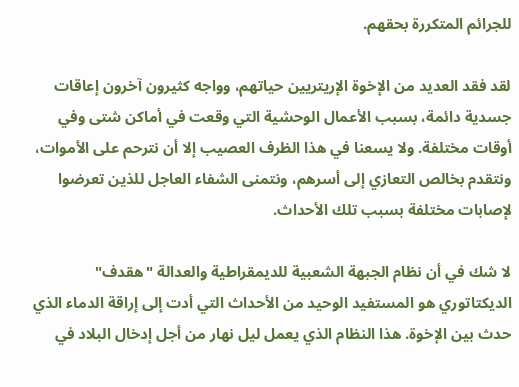للجرائم المتكررة بحقهم.

لقد فقد العديد من الإخوة الإريتريين حياتهم، وواجه كثيرون آخرون إعاقات جسدية دائمة، بسبب الأعمال الوحشية التي وقعت في أماكن شتى وفي أوقات مختلفة. ولا يسعنا في هذا الظرف العصيب إلا أن نترحم على الأموات، ونتقدم بخالص التعازي إلى أسرهم، ونتمنى الشفاء العاجل للذين تعرضوا لإصابات مختلفة بسبب تلك الأحداث.

لا شك في أن نظام الجبهة الشعبية للديمقراطية والعدالة "هقدف" الديكتاتوري هو المستفيد الوحيد من الأحداث التي أدت إلى إراقة الدماء الذي حدث بين الإخوة. هذا النظام الذي يعمل ليل نهار من أجل إدخال البلاد في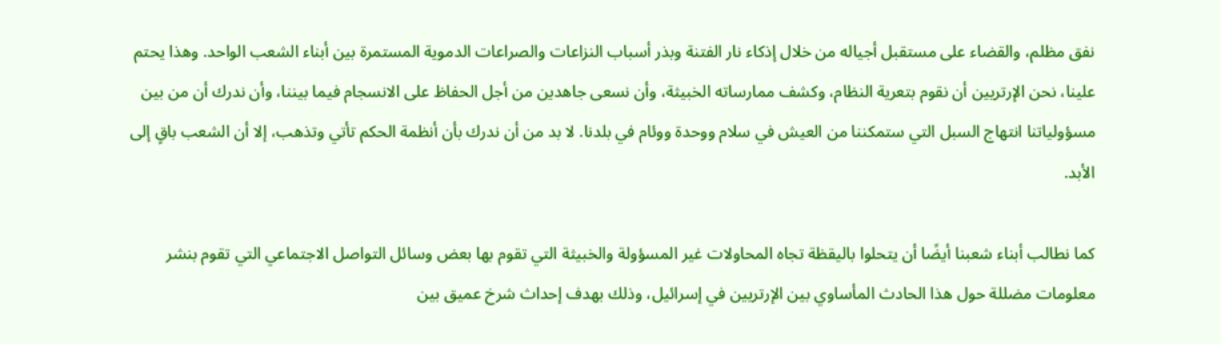نفق مظلم، والقضاء على مستقبل أجياله من خلال إذكاء نار الفتنة وبذر أسباب النزاعات والصراعات الدموية المستمرة بين أبناء الشعب الواحد. وهذا يحتم علينا، نحن الإرتريين أن نقوم بتعرية النظام، وكشف ممارساته الخبيثة، وأن نسعى جاهدين من أجل الحفاظ على الانسجام فيما بيننا، وأن ندرك أن من بين مسؤولياتنا انتهاج السبل التي ستمكننا من العيش في سلام ووحدة ووئام في بلدنا. لا بد من أن ندرك بأن أنظمة الحكم تأتي وتذهب، إلا أن الشعب باقٍ إلى الأبد.

كما نطالب أبناء شعبنا أيضًا أن يتحلوا باليقظة تجاه المحاولات غير المسؤولة والخبيثة التي تقوم بها بعض وسائل التواصل الاجتماعي التي تقوم بنشر معلومات مضللة حول هذا الحادث المأساوي بين الإرتريين في إسرائيل، وذلك بهدف إحداث شرخ عميق بين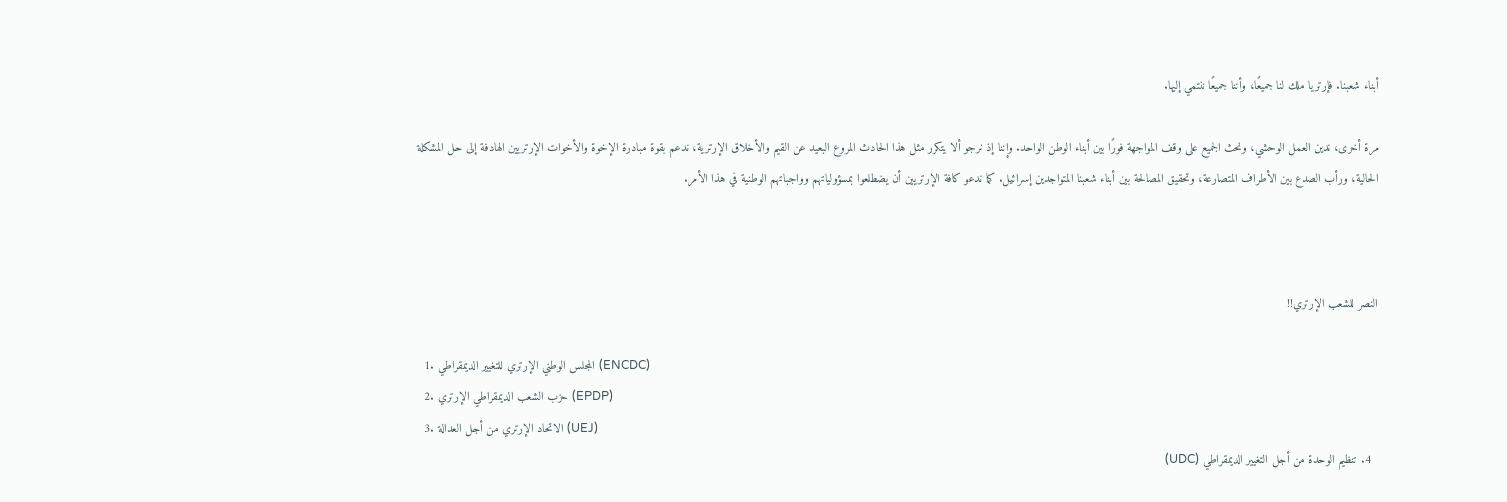أبناء شعبنا. فإرتريا ملك لنا جميعًا، وأننا جميعًا ننتمي إليها.

مرة أخرى، ندين العمل الوحشي، ونحث الجميع على وقف المواجهة فورًا بين أبناء الوطن الواحد. وإننا إذ نرجو ألا يتكرر مثل هذا الحادث المروع البعيد عن القيم والأخلاق الإرترية، ندعم بقوة مبادرة الإخوة والأخوات الإرتريين الهادفة إلى حل المشكلة الحالية، ورأب الصدع بين الأطراف المتصارعة، وتحقيق المصالحة بين أبناء شعبنا المتواجدين إسرائيل. كما ندعو كافة الإرتريين أن يضطلعوا بمسؤولياتهم وواجباتهم الوطنية في هذا الأمر.



النصر للشعب الإرتري!!

  1. المجلس الوطني الإرتري للتغيير الديمقراطي (ENCDC)
  2. حزب الشعب الديمقراطي الإرتري (EPDP)
  3. الاتحاد الإرتري من أجل العدالة (UEJ)
  4. تنظيم الوحدة من أجل التغيير الديمقراطي (UDC)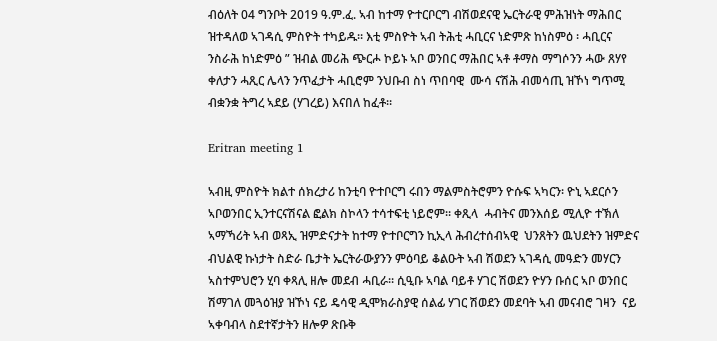ብዕለት 04 ግንቦት 2019 ዓ.ም.ፈ. ኣብ ከተማ ዮተርቦርግ ብሽወደናዊ ኤርትራዊ ምሕዝነት ማሕበር ዝተዳለወ ኣገዳሲ ምስዮት ተካይዱ። እቲ ምስዮት ኣብ ትሕቲ ሓቢርና ነድምጽ ከነስምዕ ፡ ሓቢርና ንስራሕ ከነድምዕ ” ዝብል መሪሕ ጭርሖ ኮይኑ ኣቦ ወንበር ማሕበር ኣቶ ቶማስ ማግሶንን ሓው ጸሃየ ቀለታን ሓጺር ሌላን ንጥፈታት ሓቢሮም ንህቡብ ስነ ጥበባዊ  ሙሳ ናሽሕ ብመሳጢ ዝኾነ ግጥሚ ብቋንቋ ትግረ ኣደይ (ሃገረይ) እናበለ ከፈቶ።

Eritran meeting 1

ኣብዚ ምስዮት ክልተ ሰክረታሪ ከንቲባ ዮተቦርግ ሩበን ማልምስትሮምን ዮሱፍ ኣካርን፡ ዮኒ ኣደርሶን ኣቦወንበር ኢንተርናሽናል ፎልክ ስኮላን ተሳተፍቲ ነይሮም። ቀጺላ  ሓብትና መንእሰይ ሚሊዮ ተኽለ ኣማኻሪት ኣብ ወጻኢ ዝምድናታት ከተማ ዮተቦርግን ኪኢላ ሕብረተሰብኣዊ  ህንጸትን ዉህደትን ዝምድና ብህልዊ ኩነታት ስድራ ቤታት ኤርትራውያንን ምዕባይ ቆልዑት ኣብ ሽወደን ኣገዳሲ መዓድን መሃርን ኣስተምህሮን ሂባ ቀጻሊ ዘሎ መደብ ሓቢራ። ሲዒቡ ኣባል ባይቶ ሃገር ሽወደን ዮሃን ቡሰር ኣቦ ወንበር ሽማገለ መጓዕዝያ ዝኾነ ናይ ዴሳዊ ዲሞክራስያዊ ሰልፊ ሃገር ሽወደን መደባት ኣብ መናብሮ ገዛን  ናይ ኣቀባብላ ስደተኛታትን ዘሎዎ ጽቡቅ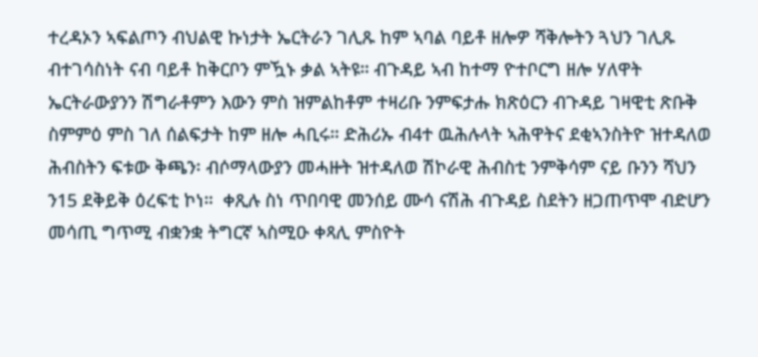ተረዳኦን ኣፍልጦን ብህልዊ ኩነታት ኤርትራን ገሊጹ ከም ኣባል ባይቶ ዘሎዎ ሻቅሎትን ጓህን ገሊጹ ብተገሳስነት ናብ ባይቶ ከቅርቦን ምዃኑ ቃል ኣትዩ። ብጉዳይ ኣብ ከተማ ዮተቦርግ ዘሎ ሃለዋት ኤርትራውያንን ሽግራቶምን እውን ምስ ዝምልከቶም ተዛሪቡ ንምፍታሑ ክጽዕርን ብጉዳይ ገዛዊቲ ጽቡቅ ስምምዕ ምስ ገለ ሰልፍታት ከም ዘሎ ሓቢሩ። ድሕሪኡ ብ4ተ ዉሕሉላት ኣሕዋትና ደቂኣንስትዮ ዝተዳለወ ሕብስትን ፍቱው ቅጫን፡ ብሶማላውያን መሓዙት ዝተዳለወ ሽኮራዊ ሕብስቲ ንምቅሳም ናይ ቡንን ሻህን ን15 ደቅይቅ ዕረፍቲ ኮነ።  ቀጺሉ ስነ ጥበባዊ መንሰይ ሙሳ ናሽሕ ብጉዳይ ስደትን ዘጋጠጥሞ ብድሆን  መሳጢ ግጥሚ ብቋንቋ ትግርኛ ኣስሚዑ ቀጻሊ ምስዮት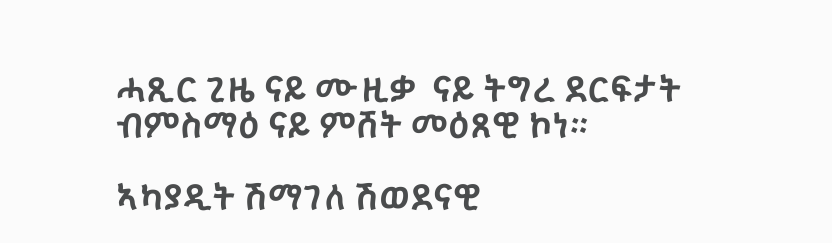ሓጺር ጊዜ ናይ ሙዚቃ  ናይ ትግረ ደርፍታት ብምስማዕ ናይ ምሸት መዕጸዊ ኮነ።

ኣካያዲት ሽማገለ ሽወደናዊ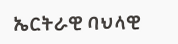ኤርትራዊ ባህላዊ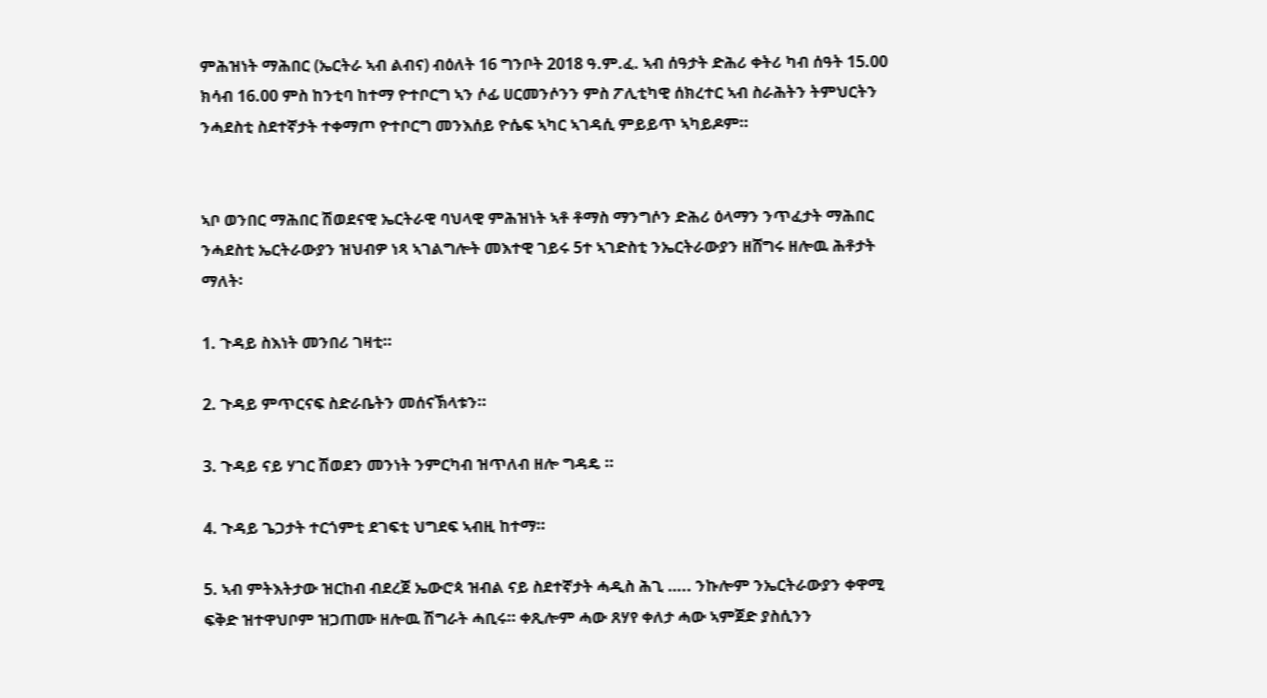ምሕዝነት ማሕበር (ኤርትራ ኣብ ልብና) ብዕለት 16 ግንቦት 2018 ዓ.ም.ፈ. ኣብ ሰዓታት ድሕሪ ቀትሪ ካብ ሰዓት 15.00 ክሳብ 16.00 ምስ ከንቲባ ከተማ ዮተቦርግ ኣን ሶፊ ሀርመንሶንን ምስ ፖሊቲካዊ ሰክረተር ኣብ ስራሕትን ትምህርትን ንሓደስቲ ስደተኛታት ተቀማጦ ዮተቦርግ መንእሰይ ዮሴፍ ኣካር ኣገዳሲ ምይይጥ ኣካይዶም።


ኣቦ ወንበር ማሕበር ሽወደናዊ ኤርትራዊ ባህላዊ ምሕዝነት ኣቶ ቶማስ ማንግሶን ድሕሪ ዕላማን ንጥፈታት ማሕበር ንሓደስቲ ኤርትራውያን ዝህብዎ ነጻ ኣገልግሎት መእተዊ ገይሩ 5ተ ኣገድስቲ ንኤርትራውያን ዘሸግሩ ዘሎዉ ሕቶታት ማለት፡

1. ጉዳይ ስእነት መንበሪ ገዛቲ።

2. ጉዳይ ምጥርናፍ ስድራቤትን መሰናኽላቱን።

3. ጉዳይ ናይ ሃገር ሽወደን መንነት ንምርካብ ዝጥለብ ዘሎ ግዳዴ ።

4. ጉዳይ ጌጋታት ተርጎምቲ ደገፍቲ ህግደፍ ኣብዚ ከተማ።

5. ኣብ ምትእትታው ዝርከብ ብደረጀ ኤውሮጳ ዝብል ናይ ስደተኛታት ሓዲስ ሕጊ ….. ንኩሎም ንኤርትራውያን ቀዋሚ ፍቅድ ዝተዋህቦም ዝጋጠሙ ዘሎዉ ሽግራት ሓቢሩ። ቀጺሎም ሓው ጸሃየ ቀለታ ሓው ኣምጀድ ያስሲንን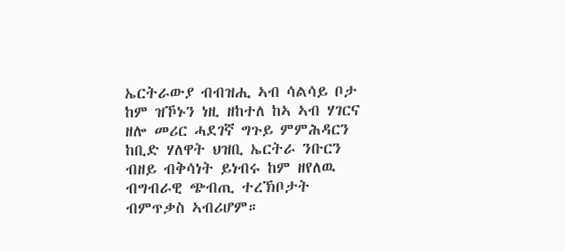ኤርትራውያ ብብዝሒ ኣብ ሳልሳይ ቦታ ከም ዝኾኑን ነዚ ዘከተለ ከኣ ኣብ ሃገርና ዘሎ መሪር ሓደገኛ ግጉይ ምምሕዳርን ከቢድ ሃለዋት ህዝቢ ኤርትራ ንቡርን ብዘይ ብቅሳነት ይነብሩ ከም ዘየለዉ ብግብራዊ ጭብጢ ተረኽቦታት ብምጥቃስ ኣብሪሆም።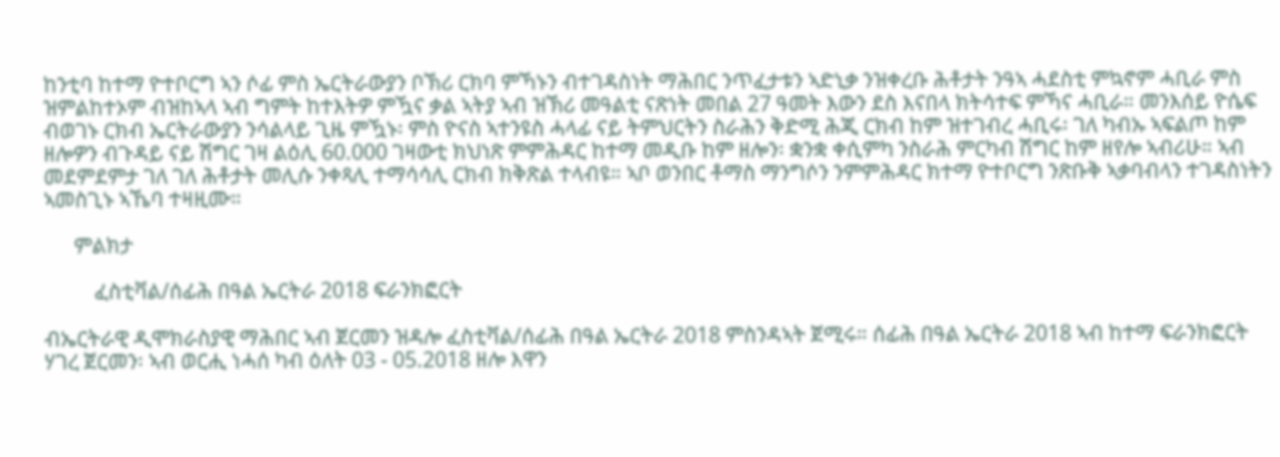ከንቲባ ከተማ ዮተቦርግ ኣን ሶፊ ምስ ኤርትራውያን ቦኽሪ ርክባ ምኻኑን ብተገዳስነት ማሕበር ንጥፈታቱን ኣድኒቃ ንዝቀረቡ ሕቶታት ንዓኣ ሓደስቲ ምኳኖም ሓቢራ ምስ ዝምልከተኦም ብዝከኣላ ኣብ ግምት ከተእትዎ ምዃና ቃል ኣትያ ኣብ ዝኽሪ መዓልቲ ናጽነት መበል 27 ዓመት እውን ደስ እናበላ ክትሳተፍ ምኻና ሓቢራ። መንእሰይ ዮሴፍ ብወገኑ ርክብ ኤርትራውያን ንሳልላይ ጊዜ ምዃኑ፡ ምስ ዮናስ ኣተንዩስ ሓላፊ ናይ ትምህርትን ስራሕን ቅድሚ ሕጂ ርክብ ከም ዝተገብረ ሓቢሩ፡ ገለ ካብኡ ኣፍልጦ ከም ዘሎዎን ብጉዳይ ናይ ሽግር ገዛ ልዕሊ 60.000 ገዛውቲ ክህነጽ ምምሕዳር ከተማ መዲቡ ከም ዘሎን፡ ቋንቋ ቀሲምካ ንስራሕ ምርካብ ሽግር ከም ዘየሎ ኣብሪሁ። ኣብ መደምደምታ ገለ ገለ ሕቶታት መሊሱ ንቀጻሊ ተማሳሳሊ ርክብ ክቅጽል ተላብዩ። ኣቦ ወንበር ቶማስ ማንግሶን ንምምሕዳር ክተማ ዮተቦርግ ንጽቡቅ ኣቃባብላን ተገዳስነትን ኣመስጊኑ ኣኼባ ተዛዚሙ።

      ምልክታ

          ፈስቲቫል/ሰፊሕ በዓል ኤርትራ 2018 ፍራንክፎርት

ብኤርትራዊ ዲሞክራስያዊ ማሕበር ኣብ ጀርመን ዝዳሎ ፈስቲቫል/ሰፊሕ በዓል ኤርትራ 2018 ምስንዳኣት ጀሚሩ። ሰፊሕ በዓል ኤርትራ 2018 ኣብ ከተማ ፍራንክፎርት ሃገረ ጀርመን፡ ኣብ ወርሒ ነሓሰ ካብ ዕለት 03 - 05.2018 ዘሎ እዋን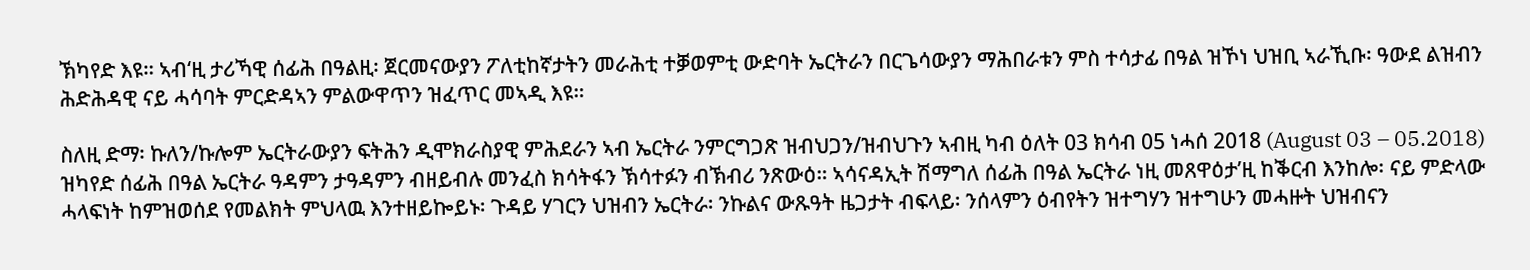ኽካየድ እዩ። ኣብ‘ዚ ታሪኻዊ ሰፊሕ በዓልዚ፡ ጀርመናውያን ፖለቲከኛታትን መራሕቲ ተቓወምቲ ውድባት ኤርትራን በርጌሳውያን ማሕበራቱን ምስ ተሳታፊ በዓል ዝኾነ ህዝቢ ኣራኺቡ፡ ዓውደ ልዝብን ሕድሕዳዊ ናይ ሓሳባት ምርድዳኣን ምልውዋጥን ዝፈጥር መኣዲ እዩ።

ስለዚ ድማ፡ ኩለን/ኩሎም ኤርትራውያን ፍትሕን ዲሞክራስያዊ ምሕደራን ኣብ ኤርትራ ንምርግጋጽ ዝብህጋን/ዝብህጉን ኣብዚ ካብ ዕለት 03 ክሳብ 05 ነሓሰ 2018 (August 03 – 05.2018) ዝካየድ ሰፊሕ በዓል ኤርትራ ዓዳምን ታዓዳምን ብዘይብሉ መንፈስ ክሳትፋን ኽሳተፉን ብኽብሪ ንጽውዕ። ኣሳናዳኢት ሽማግለ ሰፊሕ በዓል ኤርትራ ነዚ መጸዋዕታ’ዚ ከቕርብ እንከሎ፡ ናይ ምድላው ሓላፍነት ከምዝወሰደ የመልክት ምህላዉ እንተዘይኰይኑ፡ ጉዳይ ሃገርን ህዝብን ኤርትራ፡ ንኩልና ውጹዓት ዜጋታት ብፍላይ፡ ንሰላምን ዕብየትን ዝተግሃን ዝተግሁን መሓዙት ህዝብናን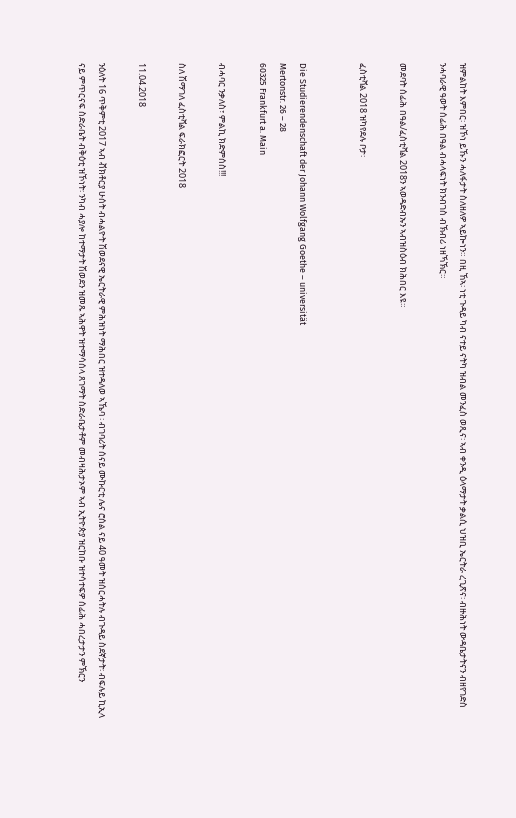ዝምልከት እምበር፡ ዝኾነ ይኹን ሓለፋታት ስለዘለዎ ኣይኰነን። በዚ ኸኣ፡ ነቲ ጉዳይ ካብ ናተይ ናትካ ዝብል መንፈስ ወጺና፡ ኣብ ቀንዲ ዕላማታት ቃልሲ ህዝቢ ኤርትራ ረጊጽና፡ ብዙሕነት ውዳቤታትናን ብዘየገድስ ንሓባራዊ ዓወት ሰፊሕ በዓል ብሓላፍነት ክንብገስ ብኽብሪ ነዘኻኽር።

መደባት ሰፊሕ በዓል/ፈስቲቫል 2018ን ኣወዳድብኡን ኣብዝስዕብ ክሕበር እዩ።

ፈስቲቫል 2018 ዝካየደሉ ቦታ፡


Die Studierendenschaft der Johann Wolfgang Goethe – universität
Mertonstr. 26 – 28
60325 Frankfurt a. Main

ብሓባር ንቃለስ፣ ምልኪ ክድምሰስ!!!

ስለ ሽማገለ ፈስቲቫል ፍራክፎርት 2018

11.04.2018

ንዕለት 16 ጥቅምቲ 2017 ኣብ ቭክቶርያ ሁሰት ብሓልዮት ሽወደናዊ ኤርትራዊ ምሕዝነት ማሕበር ዝተዳለወ ኣኼባ ፡ ብገባሪት ሰናይ ሙኩርቲ ሌና ሮሰል ናይ 40 ዓመት ዝሰርሓትሉ ብጉዳይ ስደኛታት፡ ብፍሉይ ኪኢላ ናይ ምጥርናፍ ስድራቤት ብቅዕቲ ዝኾነት፡ ንካብ ሓያሎ ከተማታት ሽወደን ዝመጹ ኣሕዋት ዝተማሳሰላ ጸገማት ስድራቤታቶም መብዛሕታኦም ኣብ ኢትዮጵያ ዝርከቡ ዝተሳተፍዎ ሰፊሕ ሓበረታታን ምኽርን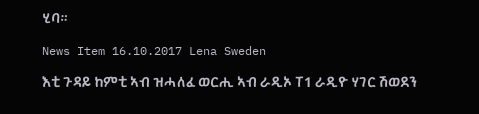ሂባ።

News Item 16.10.2017 Lena Sweden

እቲ ጉዳይ ከምቲ ኣብ ዝሓለፈ ወርሒ ኣብ ራዲኦ ፐ1 ራዲዮ ሃገር ሽወደን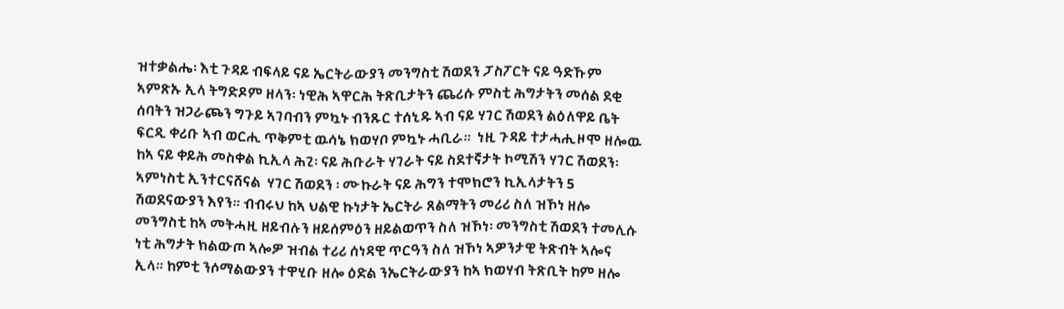ዝተቃልሔ፡ እቲ ጉዳይ ብፍላይ ናይ ኤርትራውያን መንግስቲ ሽወደን ፓስፖርት ናይ ዓድኹም ኣምጽኡ ኢላ ትግድዶም ዘላን፡ ነዊሕ ኣዋርሕ ትጽቢታትን ጨሪሱ ምስቲ ሕግታትን መሰል ደቂ ሰባትን ዝጋራጮን ግጉይ ኣገባብን ምኳኑ ብንጹር ተሰኒዱ ኣብ ናይ ሃገር ሽወደን ልዕለዋይ ቤት ፍርዲ ቀሪቡ ኣብ ወርሒ ጥቅምቲ ዉሳኔ ክወሃቦ ምኳኑ ሓቢራ።  ነዚ ጉዳይ ተታሓሒዞሞ ዘሎዉ ከኣ ናይ ቀይሕ መስቀል ኪኢላ ሕጊ፡ ናይ ሕቡራት ሃገራት ናይ ስደተኛታት ኮሚሽን ሃገር ሽወደን፡ ኣምነስቲ ኢንተርናሸናል  ሃገር ሽወደን ፡ ሙኩራት ናይ ሕግን ተሞክሮን ኪኢላታትን 5 ሽወደናውያን እየን። ብብሩህ ከኣ ህልዊ ኩነታት ኤርትራ ጸልማትን መሪሪ ስለ ዝኾነ ዘሎ መንግስቲ ከኣ መትሓዚ ዘይብሉን ዘይሰምዕን ዘይልወጥን ስለ ዝኾነ፡ መንግስቲ ሽወደን ተመሊሱ ነቲ ሕግታት ክልውጦ ኣሎዎ ዝብል ተሪሪ ሰነዳዊ ጥርዓን ስለ ዝኾነ ኣዎንታዊ ትጽብት ኣሎና ኢላ። ከምቲ ንሶማልውያን ተዋሂቡ ዘሎ ዕድል ንኤርትራውያን ከኣ ክወሃብ ትጽቢት ከም ዘሎ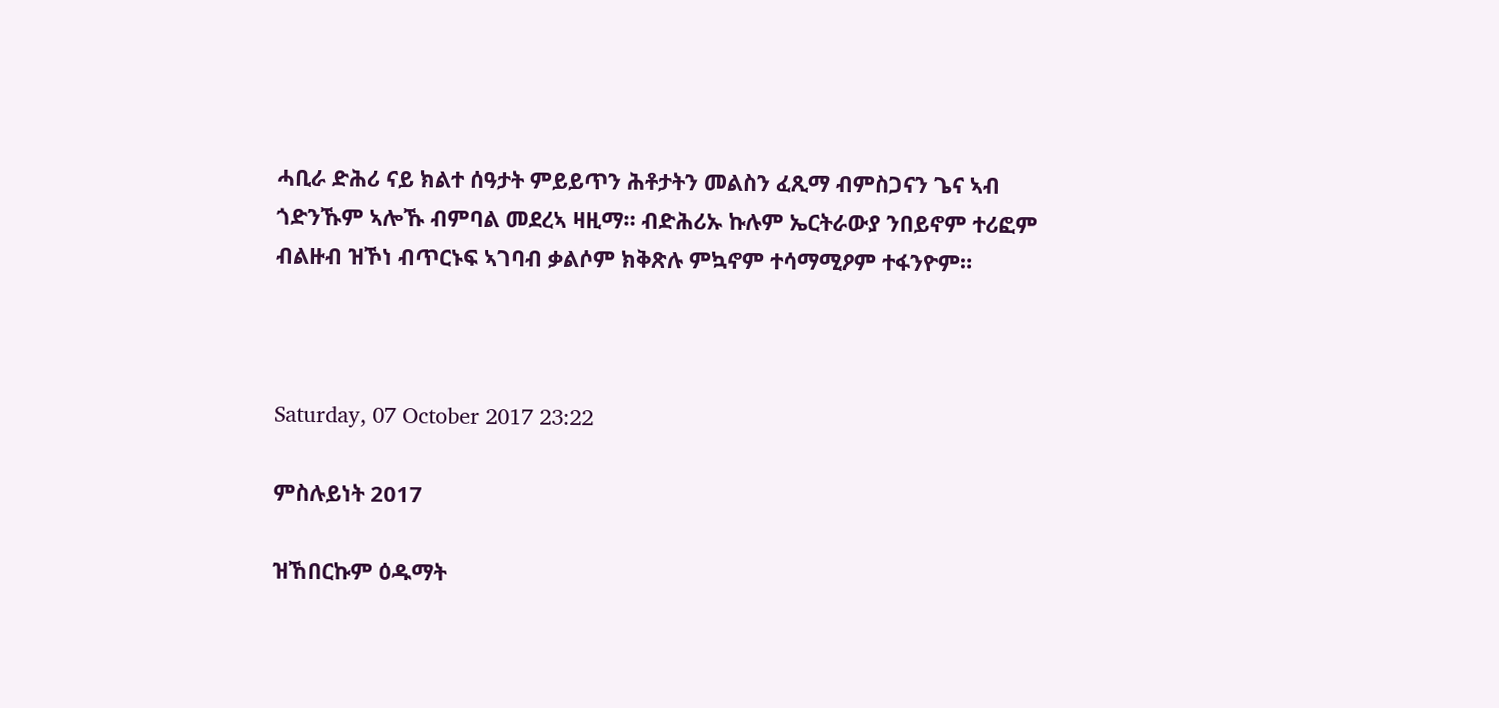ሓቢራ ድሕሪ ናይ ክልተ ሰዓታት ምይይጥን ሕቶታትን መልስን ፈጺማ ብምስጋናን ጌና ኣብ ጎድንኹም ኣሎኹ ብምባል መደረኣ ዛዚማ። ብድሕሪኡ ኩሉም ኤርትራውያ ንበይኖም ተሪፎም ብልዙብ ዝኾነ ብጥርኑፍ ኣገባብ ቃልሶም ክቅጽሉ ምኳኖም ተሳማሚዖም ተፋንዮም።



Saturday, 07 October 2017 23:22

ምስሉይነት 2017

ዝኸበርኩም ዕዱማት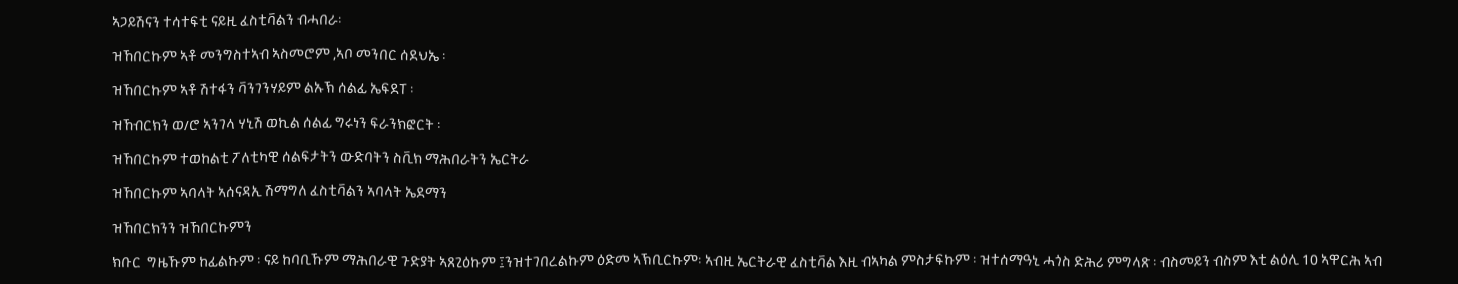ኣጋይሽናን ተሳተፍቲ ናይዚ ፈስቲቫልን ብሓበራ፡

ዝኸበርኩም ኣቶ መንግስተኣብ ኣስመሮም ,ኣቦ መንበር ሰደህኤ ፡

ዝኸበርኩም ኣቶ ሽተፋን ቫንገንሃይም ልኡኽ ሰልፊ ኤፍደፐ ፡

ዝኸብርክን ወ/ሮ ኣንገላ ሃኒሽ ወኪል ሰልፊ ግሩነን ፍራንክፎርት ፡

ዝኸበርኩም ተወከልቲ ፖለቲካዊ ሰልፍታትን ውድባትን ስቪክ ማሕበራትን ኤርትራ

ዝኸበርኩም ኣባላት ኣሰናዳኢ ሽማግለ ፈስቲቫልን ኣባላት ኤደማን

ዝኸበርክንን ዝኸበርኩምን

ክቡር  ግዜኹም ከፊልኩም ፡ ናይ ከባቢኹም ማሕበራዊ ጉድያት ኣጸጊዕኩም ፤ንዝተገበረልኩም ዕድመ ኣኽቢርኩም፡ ኣብዚ ኤርትራዊ ፈስቲቫል እዚ ብኣካል ምስታፍኩም ፡ ዝተሰማዓኒ ሓጎስ ድሕሪ ምግላጽ ፡ ብስመይን ብስም እቲ ልዕሊ 10 ኣዋርሕ ኣብ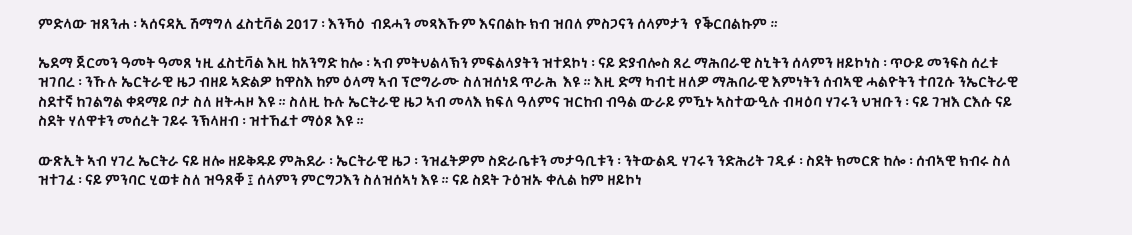ምድላው ዝጸንሐ ፡ ኣሰናዳኢ ሽማግለ ፈስቲቫል 2017 ፡ እንኻዕ  ብደሓን መጻእኹም እናበልኩ ክብ ዝበለ ምስጋናን ሰላምታን  የቕርበልኩም ።

ኤደማ ጀርመን ዓመት ዓመጸ ነዚ ፈስቲቫል እዚ ከአንግድ ከሎ ፡ ኣብ ምትህልላኽን ምፍልላያትን ዝተደኮነ ፡ ናይ ድያብሎስ ጸረ ማሕበራዊ ስኒትን ሰላምን ዘይኮነስ ፡ ጥዑይ መንፍስ ሰረቱ ዝገበረ ፡ ንኹሉ ኤርትራዊ ዜጋ ብዘይ ኣድልዎ ከዋስእ ከም ዕላማ ኣብ ፕሮግራሙ ስለዝሰነደ ጥራሕ  እዩ ። እዚ ድማ ካብቲ ዘለዎ ማሕበራዊ እምነትን ሰብኣዊ ሓልዮትን ተበጊሱ ንኤርትራዊ ስደተኛ ከገልግል ቀዳማይ ቦታ ስለ ዘትሓዞ እዩ ። ስለዚ ኩሉ ኤርትራዊ ዜጋ ኣብ መላእ ክፍለ ዓለምና ዝርከብ ብዓል ውራይ ምዃኑ ኣስተውዒሉ ብዛዕባ ሃገሩን ህዝቡን ፡ ናይ ገዝእ ርእሱ ናይ ስደት ሃለዋቱን መሰረት ገይሩ ንኽላዘብ ፡ ዝተኸፈተ ማዕጾ እዩ ።

ውጽኢት ኣብ ሃገረ ኤርትራ ናይ ዘሎ ዘይቅዱይ ምሕደራ ፡ ኤርትራዊ ዜጋ ፡ ንዝፈትዎም ስድራቤቱን መታዓቢቱን ፡ ንትውልዲ ሃገሩን ንድሕሪት ገዲፉ ፡ ስደት ክመርጽ ከሎ ፡ ሰብኣዊ ክብሩ ስለ ዝተገፈ ፡ ናይ ምንባር ሂወቱ ስለ ዝዓጸቐ ፤ ሰላምን ምርግጋእን ስለዝሰኣነ እዩ ። ናይ ስደት ጉዕዝኡ ቀሊል ከም ዘይኮነ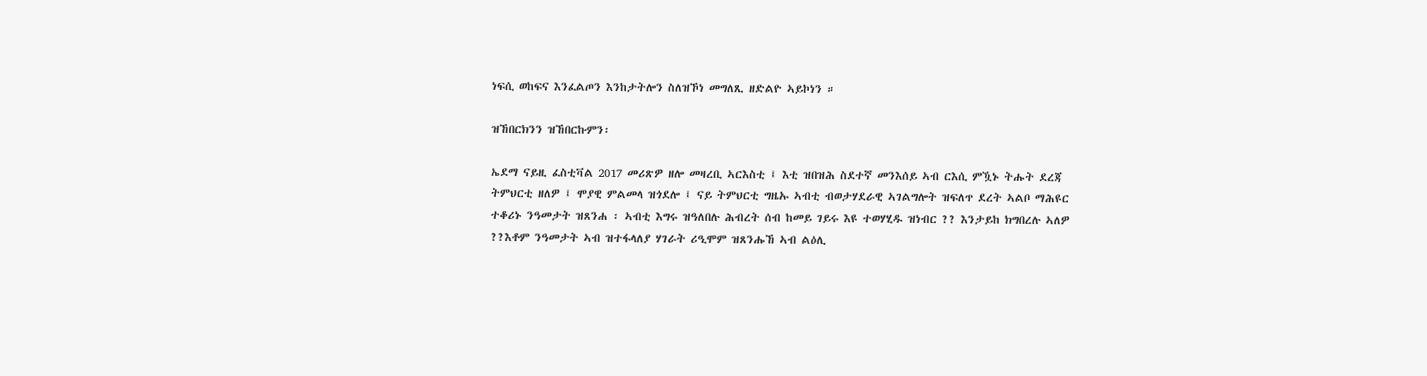ነፍሲ ወከፍና እንፈልጦን እንከታትሎን ስለዝኾነ መግለጺ ዘድልዮ ኣይኮነን ።

ዝኸበርክንን ዝኸበርኩምን፡

ኤደማ ናይዚ ፈስቲቫል 2017 መሪጽዎ ዘሎ መዛረቢ ኣርእስቲ ፤ እቲ ዝበዝሕ ስደተኛ መንእሰይ ኣብ ርእሲ ምዃኑ ትሑት ደረጃ ትምህርቲ ዘለዎ ፤ ሞያዊ ምልመላ ዝጎደሎ ፤ ናይ ትምህርቲ ግዜኡ ኣብቲ ብወታሃደራዊ ኣገልግሎት ዝፍለጥ ደረት ኣልቦ ማሕዩር ተቆሪኑ ንዓመታት ዝጸንሐ ፡ ኣብቲ እግሩ ዝዓለበሉ ሕብረት ሰብ ከመይ ገይሩ እዩ ተወሃሂዱ ዝነብር ?? እንታይከ ክግበረሉ ኣለዎ ??እቶም ንዓመታት ኣብ ዝተፋላለያ ሃገራት ሪዒሞም ዝጸንሑኸ ኣብ ልዕሊ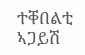ተቐበልቲ ኣጋይሽ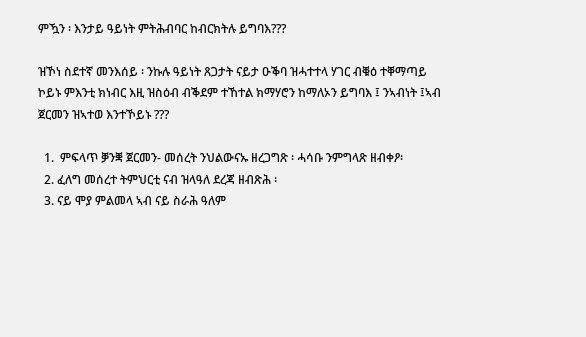ምዃን ፡ እንታይ ዓይነት ምትሕብባር ከብርክትሉ ይግባእ???

ዝኾነ ስደተኛ መንእሰይ ፡ ንኩሉ ዓይነት ጸጋታት ናይታ ዑቕባ ዝሓተተላ ሃገር ብቑዕ ተቐማጣይ ኮይኑ ምእንቲ ክነብር እዚ ዝስዕብ ብቕደም ተኸተል ክማሃሮን ከማለኦን ይግባእ ፤ ንኣብነት ፤ኣብ ጀርመን ዝኣተወ እንተኾይኑ ???

  1.  ምፍላጥ ቓንቛ ጀርመን- መሰረት ንህልውናኡ ዘረጋግጽ ፡ ሓሳቡ ንምግላጽ ዘብቀዖ፡
  2. ፈለግ መሰረተ ትምህርቲ ናብ ዝላዓለ ደረጃ ዘብጽሕ ፡
  3. ናይ ሞያ ምልመላ ኣብ ናይ ስራሕ ዓለም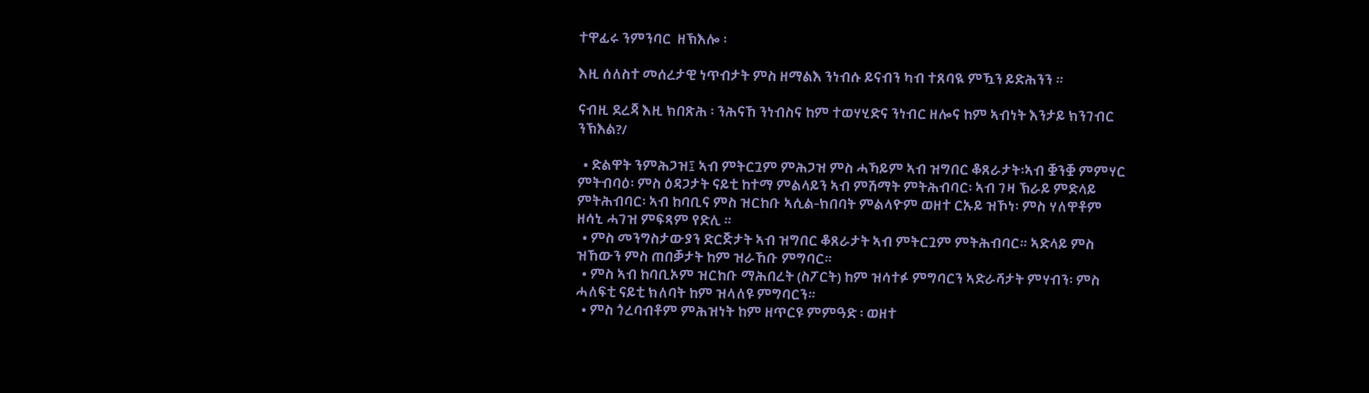ተዋፊሩ ንምንባር  ዘኽእሎ ፡

እዚ ሰለስተ መሰረታዊ ነጥብታት ምስ ዘማልእ ንነብሱ ይናብን ካብ ተጸባዪ ምዃን ይድሕንን ።

ናብዚ ደረጃ እዚ ክበጽሕ ፡ ንሕናኸ ንነብስና ከም ተወሃሂድና ንነብር ዘሎና ከም ኣብነት እንታይ ክንገብር ንኽእል?/

  • ድልዋት ንምሕጋዝ፤ ኣብ ምትርጓም ምሕጋዝ ምስ ሓኻይም ኣብ ዝግበር ቆጸራታት፡ኣብ ቛንቛ ምምሃር ምትብባዕ፡ ምስ ዕዳጋታት ናይቲ ከተማ ምልላይን ኣብ ምሽማት ምትሕብባር፡ ኣብ ገዛ ኽራይ ምድላይ ምትሕብባር፡ ኣብ ከባቢና ምስ ዝርከቡ ኣሲል-ክበባት ምልላዮም ወዘተ ርኡይ ዝኾነ፡ ምስ ሃለዋቶም ዘሳኒ ሓገዝ ምፍጻም የድሊ ።
  • ምስ መንግስታውያን ድርጅታት ኣብ ዝግበር ቆጸራታት ኣብ ምትርጓም ምትሕብባር። ኣድላይ ምስ ዝኸውን ምስ ጠበቓታት ከም ዝራኸቡ ምግባር።
  • ምስ ኣብ ከባቢኦም ዝርከቡ ማሕበረት (ስፖርት) ከም ዝሳተፉ ምግባርን ኣድራሻታት ምሃብን፡ ምስ ሓለፍቲ ናይቲ ክለባት ከም ዝላለዩ ምግባርን።
  • ምስ ጎረባብቶም ምሕዝነት ከም ዘጥርዩ ምምዓድ ፡ ወዘተ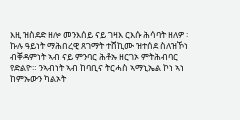እዚ ዝስደድ ዘሎ መንእሰይ ናይ ገዛእ ርእሱ ሕሳባት ዘለዎ ፡ ኩሉ ዓይነት ማሕበረዊ ጸገማት ተሸኪሙ ዝተሰደ ስለዝኾነ ብቐዳምነት ኣብ ናይ ምንባር ሕቶኡ ዘርገኦ ምትሕብባር የድልዮ። ንኣብነት ኣብ ከባቢና ትርሓስ ኣማኒኤል ኮነ ኣነ ከምኡውን ካልኦት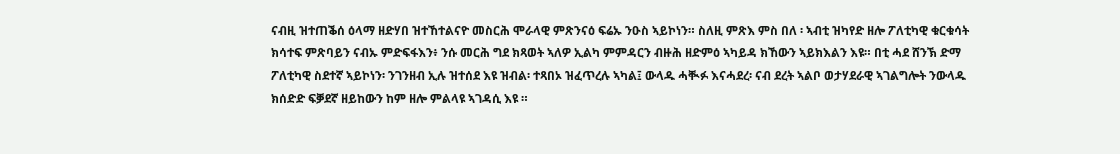ናብዚ ዝተጠቕሰ ዕላማ ዘድሃበ ዝተኸተልናዮ መስርሕ ሞራላዊ ምጽንናዕ ፍሬኡ ንዑስ ኣይኮነን። ስለዚ ምጽእ ምስ በለ ፡ ኣብቲ ዝካየድ ዘሎ ፖለቲካዊ ቁርቁሳት ክሳተፍ ምጽባይን ናብኡ ምድፍፋእን፥ ንሱ መርሕ ግደ ክጻወት ኣለዎ ኢልካ ምምዳርን ብዙሕ ዘድምዕ ኣካይዳ ክኸውን ኣይክእልን እዩ። በቲ ሓደ ሸንኽ ድማ ፖለቲካዊ ስደተኛ ኣይኮነን፡ ንገንዘብ ኢሉ ዝተሰደ እዩ ዝብል፡ ተጻበኦ ዝፈጥረሉ ኣካል፤ ውላዱ ሓቚፉ እናሓደረ፡ ናብ ደረት ኣልቦ ወታሃደራዊ ኣገልግሎት ንውላዱ ክሰድድ ፍቓደኛ ዘይከውን ከም ዘሎ ምልላዩ ኣገዳሲ እዩ ።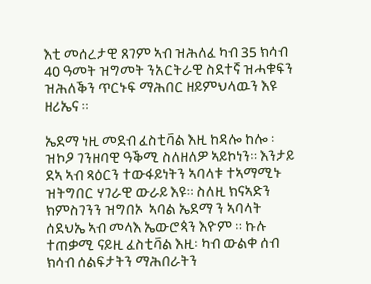እቲ መሰረታዊ ጸገም ኣብ ዝሕለፈ ካብ 35 ክሳብ 40 ዓመት ዝግመት ንአርትራዊ ስደተኛ ዝሓቁፍን ዝሕለቕን ጥርኑፍ ማሕበር ዘይምህላዉን እዩ ዘሪኤና ።

ኤደማ ነዚ መደብ ፈስቲቫል እዚ ከዳሎ ከሎ ፡ ዝኮዖ ገንዘባዊ ዓቕሚ ስለዘለዎ ኣይኮነን። እንታይ ደኣ ኣብ ጻዕርን ተውፋይነትን ኣባላቱ ተኣማሚኑ ዝትግበር ሃገራዊ ውራይ እዩ። ስለዚ ክናኣድን ክምስገንን ዝግበኦ  ኣባል ኤደማ ን ኣባላት ሰደህኤ ኣብ መላእ ኤውሮጳን እዮም ። ኩሉ ተጠቃሚ ናይዚ ፈስቲቫል እዚ፡ ካብ ውልቀ ሰብ ክሳብ ሰልፍታትን ማሕበራትን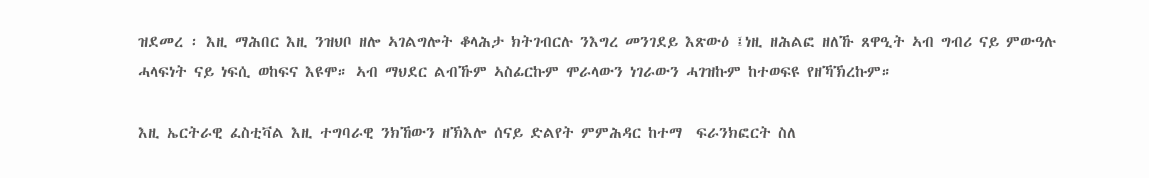ዝደመረ ፡ እዚ ማሕበር እዚ ንዝህቦ ዘሎ ኣገልግሎት ቆላሕታ ክትገብርሉ ንእግረ መንገደይ እጽውዕ ፤ነዚ ዘሕልፎ ዘለኹ ጸዋዒት ኣብ ግብሪ ናይ ምውዓሉ ሓላፍነት ናይ ነፍሲ ወከፍና እዩሞ። ኣብ ማህደር ልብኹም ኣስፊርኩም ሞራላውን ነገራውን ሓገዝኩም ከተወፍዩ የዘኻኽረኩም።

እዚ ኤርትራዊ ፈስቲቫል እዚ ተግባራዊ ንክኸውን ዘኽእሎ ሰናይ ድልየት ምምሕዳር ከተማ  ፍራንክፎርት ስለ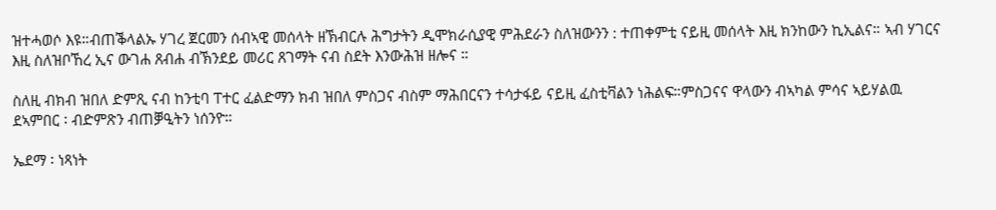ዝተሓወሶ እዩ።ብጠቕላልኡ ሃገረ ጀርመን ሰብኣዊ መሰላት ዘኽብርሉ ሕግታትን ዲሞክራሲያዊ ምሕደራን ስለዝውንን : ተጠቀምቲ ናይዚ መሰላት እዚ ክንከውን ኪኢልና። ኣብ ሃገርና እዚ ስለዝቦኸረ ኢና ውገሐ ጸብሐ ብኽንደይ መሪር ጸገማት ናብ ስደት እንውሕዝ ዘሎና ።

ስለዚ ብክብ ዝበለ ድምጺ ናብ ከንቲባ ፐተር ፈልድማን ክብ ዝበለ ምስጋና ብስም ማሕበርናን ተሳታፋይ ናይዚ ፈስቲቫልን ነሕልፍ።ምስጋናና ዋላውን ብኣካል ምሳና ኣይሃልዉ ደኣምበር ፡ ብድምጽን ብጠቓዒትን ነሰንዮ።

ኤደማ ፡ ነጻነት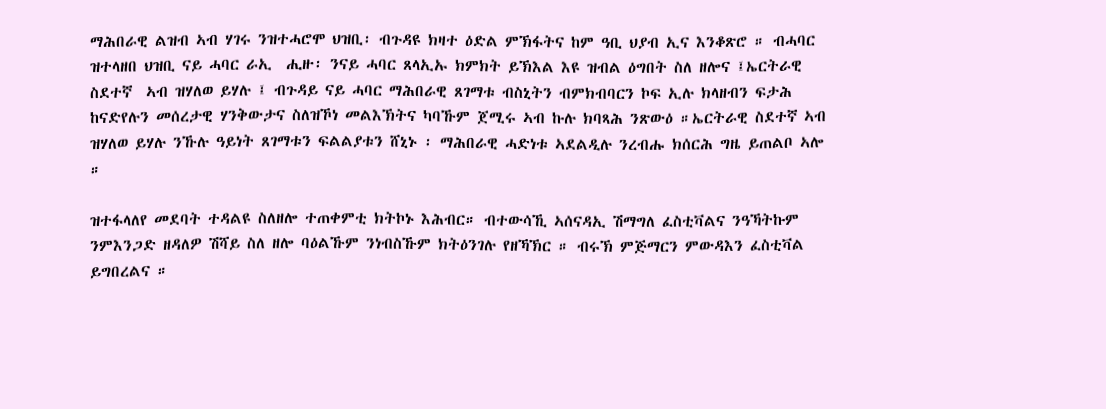ማሕበራዊ ልዝብ ኣብ ሃገሩ ንዝተሓሮሞ ህዝቢ፡ ብጉዳዩ ክዛተ ዕድል ምኽፋትና ከም ዓቢ ህያብ ኢና እንቆጽሮ ። ብሓባር ዝተላዘበ ህዝቢ ናይ ሓባር ራኢ  ሒዙ፡ ንናይ ሓባር ጸላኢኡ ክምክት ይኽእል እዩ ዝብል ዕግበት ስለ ዘሎና ፤ኤርትራዊ ስደተኛ  ኣብ ዝሃለወ ይሃሉ ፤ ብጉዳይ ናይ ሓባር ማሕበራዊ ጸገማቱ ብስኒትን ብምክብባርን ኮፍ ኢሉ ክላዘብን ፍታሕ ከናድየሉን መሰረታዊ ሃንቅውታና ስለዝኾነ መልእኽትና ካባኹም ጀሚሩ ኣብ ኩሉ ክባጻሕ ንጽውዕ ።ኤርትራዊ ስደተኛ ኣብ ዝሃለወ ይሃሉ ንኹሉ ዓይነት ጸገማቱን ፍልልያቱን ሸኒኑ ፡ ማሕበራዊ ሓድነቱ ኣደልዲሉ ንረብሑ ክሰርሕ ግዜ ይጠልቦ ኣሎ ።

ዝተፋላለየ መደባት ተዳልዩ ስለዘሎ ተጠቀምቲ ክትኮኑ እሕብር። ብተውሳኺ ኣሰናዳኢ ሽማግለ ፈስቲቫልና ንዓኻትኩም ንምእንጋድ ዘዳለዎ ሽሻይ ስለ ዘሎ ባዕልኹም ንነብስኹም ክትዕንገሉ የዘኻኽር ። ብሩኽ ምጅማርን ምውዳእን ፈስቲቫል ይግበረልና ።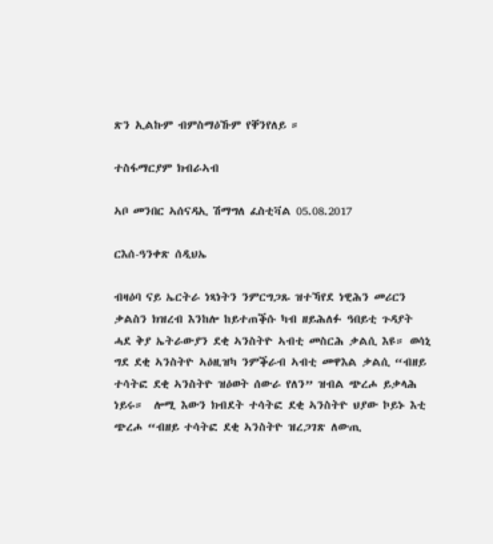ጽን ኢልኩም ብምስማዕኹም የቐንየለይ ።

ተስፋማርያም ክብራኣብ

ኣቦ መንበር ኣሰናዳኢ ሽማግለ ፈስቲቫል 05.08.2017

ርእሰ-ዓንቀጽ ሰዲህኤ

ብዛዕባ ናይ ኤርትራ ነጻነትን ንምርግጋጹ ዝተኻየደ ነዊሕን መሪርን ቃልስን ክዝረብ እንከሎ ከይተጠቕሱ ካብ ዘይሕለፉ ዓበይቲ ጉዳያት ሓደ ቅያ ኤትራውያን ደቂ ኣንስትዮ ኣብቲ መስርሕ ቃልሲ እዩ። ወሳኒ ግደ ደቂ ኣንስትዮ ኣዕዚዝካ ንምቕራብ ኣብቲ መዋእል ቃልሲ “ብዘይ ተሳትፎ ደቂ ኣንስትዮ ዝዕወት ሰውራ የለን” ዝብል ጭረሖ ይቃላሕ ነይሩ።  ሎሚ እውን ክብደት ተሳትፎ ደቂ ኣንስትዮ ህያው ኮይኑ እቲ ጭረሖ “ብዘይ ተሳትፎ ደቂ ኣንስትዮ ዝረጋገጽ ለውጢ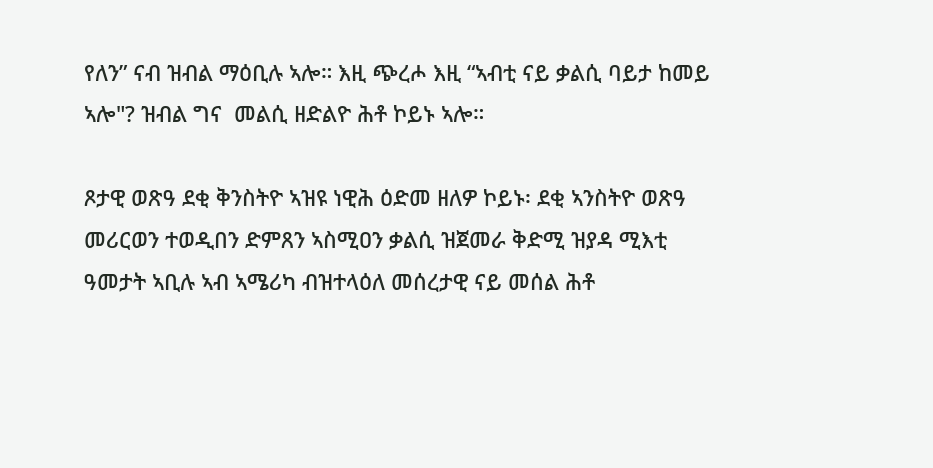የለን” ናብ ዝብል ማዕቢሉ ኣሎ። እዚ ጭረሖ እዚ “ኣብቲ ናይ ቃልሲ ባይታ ከመይ ኣሎ"? ዝብል ግና  መልሲ ዘድልዮ ሕቶ ኮይኑ ኣሎ።

ጾታዊ ወጽዓ ደቂ ቅንስትዮ ኣዝዩ ነዊሕ ዕድመ ዘለዎ ኮይኑ፡ ደቂ ኣንስትዮ ወጽዓ መሪርወን ተወዲበን ድምጸን ኣስሚዐን ቃልሲ ዝጀመራ ቅድሚ ዝያዳ ሚእቲ ዓመታት ኣቢሉ ኣብ ኣሜሪካ ብዝተላዕለ መሰረታዊ ናይ መሰል ሕቶ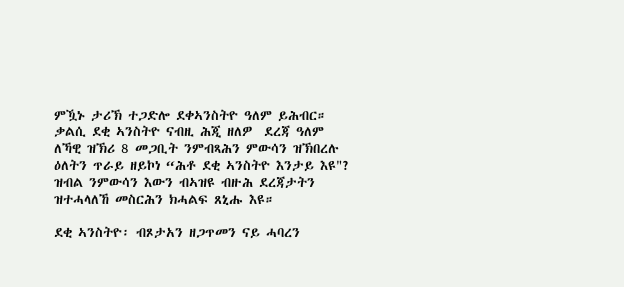ምዃኑ ታሪኽ ተጋድሎ ደቀኣንስትዮ ዓለም ይሕብር። ቃልሲ ደቂ ኣንስትዮ ናብዚ ሕጂ ዘለዎ  ደረጃ ዓለም ለኻዊ ዝኽሪ 8 መጋቢት ንምብጻሕን ምውሳን ዝኽበረሉ ዕለትን ጥራይ ዘይኮነ “ሕቶ ደቂ ኣንስትዮ እንታይ እዩ"? ዝብል ንምውሳን እውን ብኣዝዩ ብዙሕ ደረጃታትን ዝተሓላለኸ መስርሕን ክሓልፍ ጸኒሑ እዩ።

ደቂ ኣንስትዮ፡ ብጾታአን ዘጋጥመን ናይ ሓባረን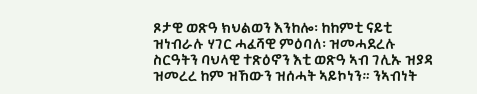ጾታዊ ወጽዓ ክህልወን እንከሎ፡ ከከምቲ ናይቲ ዝነብራሉ ሃገር ሓፈሻዊ ምዕባለ፡ ዝመሓደረሉ ስርዓትን ባህላዊ ተጽዕኖን እቲ ወጽዓ ኣብ ገሊኡ ዝያዳ ዝመረረ ከም ዝኸውን ዝሰሓት ኣይኮነን። ንኣብነት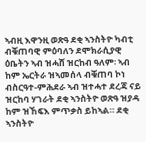ኣብዚ እዋንዚ ወጽዓ ደቂ ኣንስትዮ ካብቲ ብቑጠባዊ ምዕባለን ደሞክራሲያዊ ዕቤትን ኣብ ዝሓሸ ዝርከብ ዓለም፡ ኣብ ከም ኤርትራ ዝኣመሰላ ብቑጠባ ኮነ ብስርዓተ-ምሕደራ ኣብ ዝተሓተ ደረጃ ናይ ዝርከባ ሃገራት ደቂ ኣንስትዮ ወጽዓ ዝያዳ ከም ዝኸፍእ ምጥቃስ ይከኣል። ደቂ ኣንስትዮ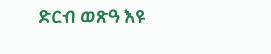ድርብ ወጽዓ እዩ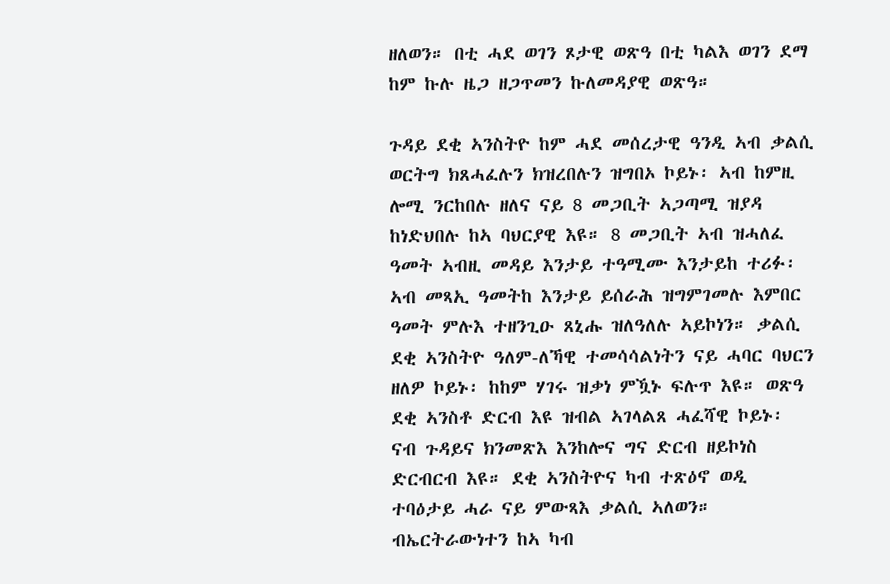ዘለወን። በቲ ሓደ ወገን ጾታዊ ወጽዓ በቲ ካልእ ወገን ደማ ከም ኩሉ ዜጋ ዘጋጥመን ኩለመዳያዊ ወጽዓ።

ጉዳይ ደቂ ኣንስትዮ ከም ሓደ መሰረታዊ ዓንዲ ኣብ ቃልሲ ወርትግ ክጸሓፈሉን ክዝረበሉን ዝግበኦ ኮይኑ፡ ኣብ ከምዚ ሎሚ ንርከበሉ ዘለና ናይ 8 መጋቢት ኣጋጣሚ ዝያዳ ከነድህበሉ ከኣ ባህርያዊ እዩ። 8 መጋቢት ኣብ ዝሓለፈ ዓመት ኣብዚ መዳይ እንታይ ተዓሚሙ እንታይከ ተሪፉ፡ ኣብ መጻኢ ዓመትከ እንታይ ይሰራሕ ዝግምገመሉ እምበር ዓመት ምሉእ ተዘንጊዑ ጸኒሑ ዝለዓለሉ ኣይኮነን። ቃልሲ ደቂ ኣንስትዮ ዓለም-ለኻዊ ተመሳሳልነትን ናይ ሓባር ባህርን ዘለዎ ኮይኑ፡ ከከም ሃገሩ ዝቃነ ምዃኑ ፍሉጥ እዩ። ወጽዓ ደቂ ኣንስቶ ድርብ እዩ ዝብል ኣገላልጸ ሓፈሻዊ ኮይኑ፡ ናብ ጉዳይና ክንመጽእ እንከሎና ግና ድርብ ዘይኮነስ ድርብርብ እዩ። ደቂ ኣንስትዮና ካብ ተጽዕኖ ወዲ ተባዕታይ ሓራ ናይ ምውጻእ ቃልሲ ኣለወን። ብኤርትራውነተን ከኣ ካብ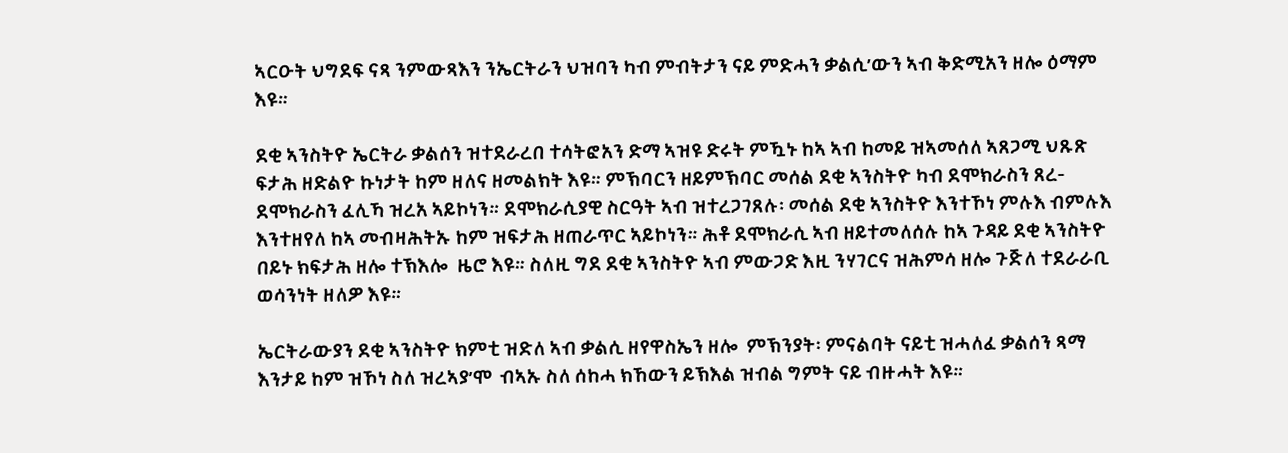ኣርዑት ህግደፍ ናጻ ንምውጻእን ንኤርትራን ህዝባን ካብ ምብትታን ናይ ምድሓን ቃልሲ’ውን ኣብ ቅድሚአን ዘሎ ዕማም እዩ።

ደቂ ኣንስትዮ ኤርትራ ቃልሰን ዝተደራረበ ተሳትፎአን ድማ ኣዝዩ ድሩት ምዃኑ ከኣ ኣብ ከመይ ዝኣመሰለ ኣጸጋሚ ህጹጽ ፍታሕ ዘድልዮ ኩነታት ከም ዘለና ዘመልክት እዩ። ምኽባርን ዘይምኽባር መሰል ደቂ ኣንስትዮ ካብ ደሞክራስን ጸረ-ደሞክራስን ፈሊኻ ዝረአ ኣይኮነን። ደሞክራሲያዊ ስርዓት ኣብ ዝተረጋገጸሉ፡ መሰል ደቂ ኣንስትዮ እንተኾነ ምሉእ ብምሉእ እንተዘየለ ከኣ መብዛሕትኡ ከም ዝፍታሕ ዘጠራጥር ኣይኮነን። ሕቶ ደሞክራሲ ኣብ ዘይተመለሰሉ ከኣ ጉዳይ ደቂ ኣንስትዮ በይኑ ክፍታሕ ዘሎ ተኽእሎ  ዜሮ እዩ። ስለዚ ግደ ደቂ ኣንስትዮ ኣብ ምውጋድ እዚ ንሃገርና ዝሕምሳ ዘሎ ጉጅለ ተደራራቢ ወሳንነት ዘለዎ እዩ።

ኤርትራውያን ደቂ ኣንስትዮ ክምቲ ዝድለ ኣብ ቃልሲ ዘየዋስኤን ዘሎ  ምኽንያት፡ ምናልባት ናይቲ ዝሓለፈ ቃልሰን ጻማ እንታይ ከም ዝኾነ ስለ ዝረኣያ’ሞ  ብኣኡ ስለ ሰከሓ ክኸውን ይኽእል ዝብል ግምት ናይ ብዙሓት እዩ።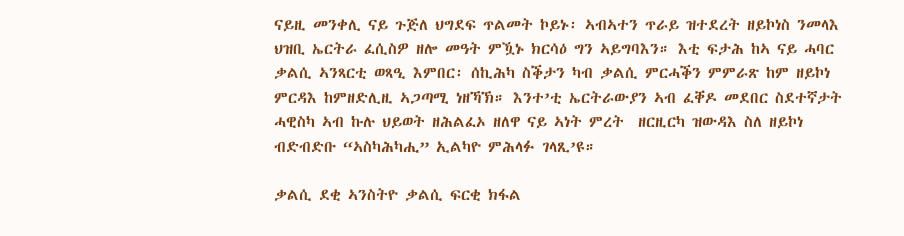ናይዚ መንቀሊ ናይ ጉጅለ ህግደፍ ጥልመት ኮይኑ፡ ኣብኣተን ጥራይ ዝተደረት ዘይኮነስ ንመላእ ህዝቢ ኤርትራ ፈሲስዎ ዘሎ መዓት ምዃኑ ክርሳዕ ግን ኣይግባእን። እቲ ፍታሕ ከኣ ናይ ሓባር ቃልሲ ኣንጻርቲ ወጻዒ እምበር፡ ሰኪሕካ ስቕታን ካብ ቃልሲ ምርሓቕን ምምራጽ ከም ዘይኮነ ምርዳእ ከምዘድሊዚ ኣጋጣሚ ነዘኻኽ። እንተ’ቲ ኤርትራውያን ኣብ ፈቐዶ መደበር ስደተኛታት ሓዊስካ ኣብ ኩሉ ህይወት ዘሕልፈኦ ዘለዋ ናይ ኣነት ምረት  ዘርዚርካ ዝውዳእ ስለ ዘይኮነ ብድብድቡ “ኣስካሕካሒ” ኢልካዮ ምሕላፉ ገላጺ’ዩ።

ቃልሲ ደቂ ኣንስትዮ ቃልሲ ፍርቂ ክፋል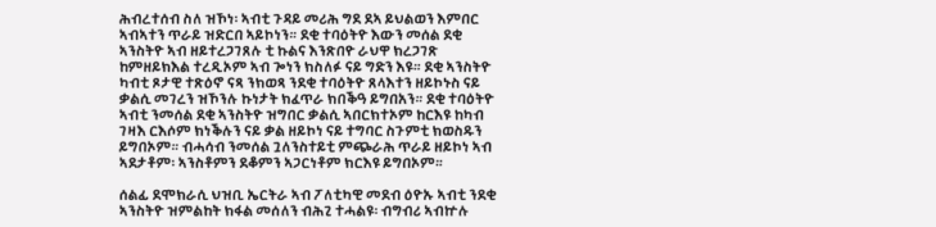ሕብረተሰብ ስለ ዝኾነ፡ ኣብቲ ጉዳይ መሪሕ ግደ ደኣ ይህልወን እምበር ኣብኣተን ጥራይ ዝድርበ ኣይኮነን። ደቂ ተባዕትዮ እውን መሰል ደቂ ኣንስትዮ ኣብ ዘይተረጋገጸሉ ቲ ኩልና እንጽበዮ ራህዋ ክረጋገጽ ከምዘይክእል ተረዲኦም ኣብ ጐነን ክስለፉ ናይ ግድን እዩ። ደቂ ኣንስትዮ ካብቲ ጾታዊ ተጽዕኖ ናጻ ንክወጻ ንደቂ ተባዕትዮ ጸላእተን ዘይኮኑስ ናይ ቃልሲ መገረን ዝኾንሉ ኩነታት ክፈጥራ ክበቕዓ ይግበአን። ደቂ ተባዕትዮ ኣብቲ ንመሰል ደቂ ኣንስትዮ ዝግበር ቃልሲ ኣበርክተኦም ከርእዩ ከካብ ገዛእ ርእሶም ክነቕሉን ናይ ቃል ዘይኮነ ናይ ተግባር ስጉምቲ ክወስዱን ይግበኦም። ብሓሳብ ንመሰል ጓለንስተይቲ ምጭራሕ ጥራይ ዘይኮነ ኣብ ኣደታቶም፡ ኣንስቶምን ደቆምን ኣጋርነቶም ክርእዩ ይግበኦም።

ሰልፊ ደሞክራሲ ህዝቢ ኤርትራ ኣብ ፖለቲካዊ መደብ ዕዮኡ ኣብቲ ንደቂ ኣንስትዮ ዝምልከት ክፋል መሰለን ብሕጊ ተሓልዩ፡ ብግብሪ ኣብኵሉ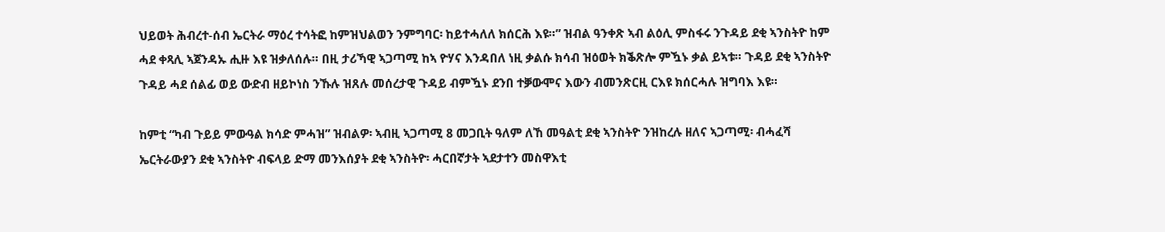ህይወት ሕብረተ-ሰብ ኤርትራ ማዕረ ተሳትፎ ከምዝህልወን ንምግባር፡ ከይተሓለለ ክሰርሕ እዩ።” ዝብል ዓንቀጽ ኣብ ልዕሊ ምስፋሩ ንጉዳይ ደቂ ኣንስትዮ ከም ሓደ ቀጻሊ ኣጀንዳኡ ሒዙ እዩ ዝቃለሰሉ። በዚ ታሪኻዊ ኣጋጣሚ ከኣ ዮሃና እንዳበለ ነዚ ቃልሱ ክሳብ ዝዕወት ክቕጽሎ ምዃኑ ቃል ይኣቱ። ጉዳይ ደቂ ኣንስትዮ ጉዳይ ሓደ ሰልፊ ወይ ውድብ ዘይኮነስ ንኹሉ ዝጸሉ መሰረታዊ ጉዳይ ብምዃኑ ደንበ ተቓውሞና እውን ብመንጽርዚ ርእዩ ክሰርሓሉ ዝግባእ እዩ።

ከምቲ “ካብ ጉይይ ምውዓል ክሳድ ምሓዝ” ዝብልዎ፡ ኣብዚ ኣጋጣሚ 8 መጋቢት ዓለም ለኸ መዓልቲ ደቂ ኣንስትዮ ንዝከረሉ ዘለና ኣጋጣሚ፡ ብሓፈሻ ኤርትራውያን ደቂ ኣንስትዮ ብፍላይ ድማ መንእሰያት ደቂ ኣንስትዮ፡ ሓርበኛታት ኣደታተን መስዋእቲ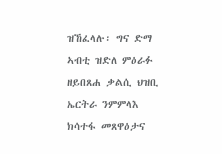ዝኸፈላሉ፡ ግና ድማ ኣብቲ ዝድለ ምዕራፉ ዘይበጸሐ ቃልሲ ህዝቢ ኤርትራ ንምምላእ ክሳተፋ መጸዋዕታና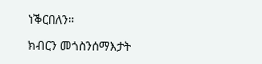ነቕርበለን።

ክብርን መጎስንሰማእታት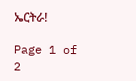ኤርትራ!

Page 1 of 2